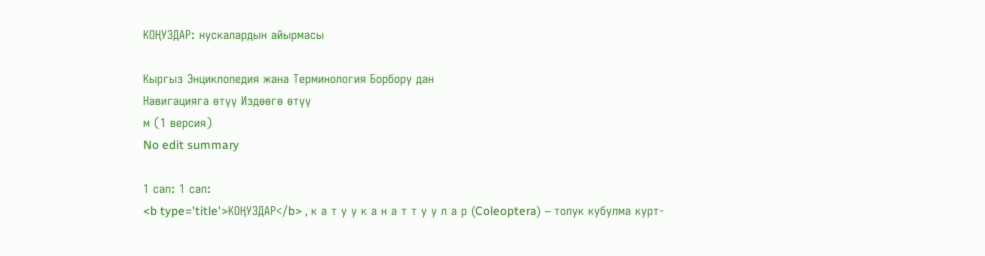КОҢУЗДАР: нускалардын айырмасы

Кыргыз Энциклопедия жана Терминология Борбору дан
Навигацияга өтүү Издөөгө өтүү
м (1 версия)
No edit summary

1 сап: 1 сап:
<b type='title'>КОҢУЗДАР</b> , к а т у у к а н а т т у у л а р (Coleoptera) – толук кубулма курт-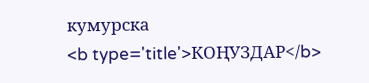кумурска
<b type='title'>КОҢУЗДАР</b>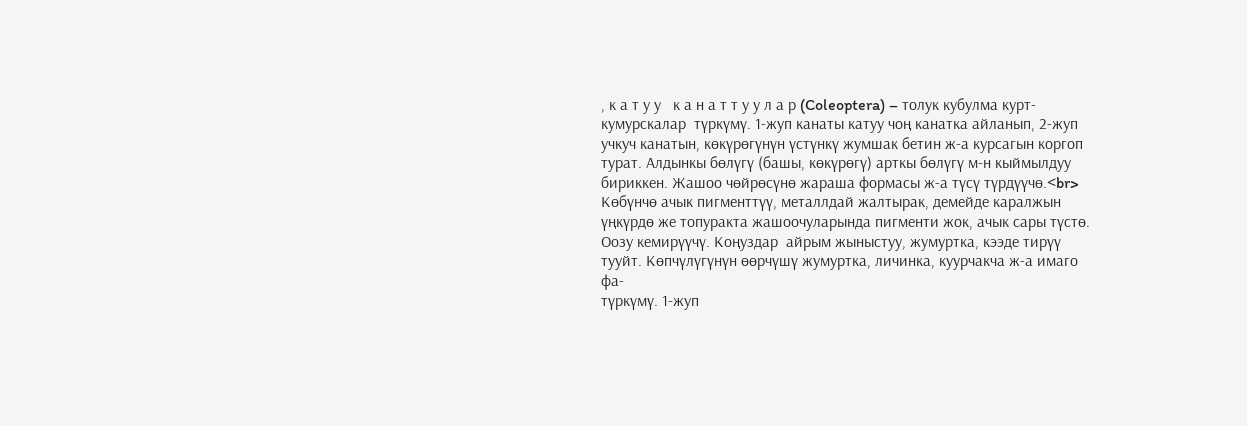, к а т у у   к а н а т т у у л а р (Coleoptera) – толук кубулма курт-кумурскалар  түркүмү. 1-жуп канаты катуу чоң канатка айланып, 2-жуп учкуч канатын, көкүрөгүнүн үстүнкү жумшак бетин ж-а курсагын коргоп турат. Алдынкы бөлүгү (башы, көкүрөгү) арткы бөлүгү м-н кыймылдуу бириккен. Жашоо чөйрөсүнө жараша формасы ж-а түсү түрдүүчө.<br> Көбүнчө ачык пигменттүү, металлдай жалтырак, демейде каралжын үңкүрдө же топуракта жашоочуларында пигменти жок, ачык сары түстө. Оозу кемирүүчү. Коңуздар  айрым жыныстуу, жумуртка, кээде тирүү тууйт. Көпчүлүгүнүн өөрчүшү жумуртка, личинка, куурчакча ж-а имаго фа-
түркүмү. 1-жуп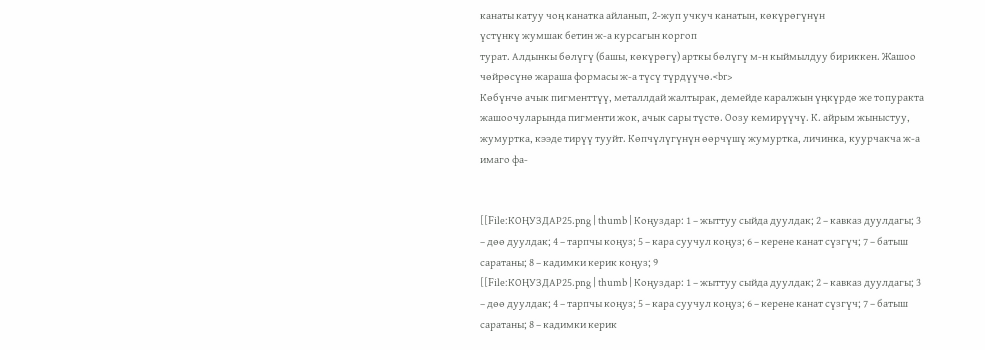канаты катуу чоң канатка айланып, 2-жуп учкуч канатын, көкүрөгүнүн
үстүнкү жумшак бетин ж-а курсагын коргоп
турат. Алдынкы бөлүгү (башы, көкүрөгү) арткы бөлүгү м-н кыймылдуу бириккен. Жашоо
чөйрөсүнө жараша формасы ж-а түсү түрдүүчө.<br>
Көбүнчө ачык пигменттүү, металлдай жалтырак, демейде каралжын үңкүрдө же топуракта жашоочуларында пигменти жок, ачык сары түстө. Оозу кемирүүчү. К. айрым жыныстуу, жумуртка, кээде тирүү тууйт. Көпчүлүгүнүн өөрчүшү жумуртка, личинка, куурчакча ж-а имаго фа-


[[File:КОҢУЗДАР25.png | thumb | Коңуздар: 1 – жыттуу сыйда дуулдак; 2 – кавказ дуулдагы; 3 – дөө дуулдак; 4 – тарпчы коңуз; 5 – кара суучул коңуз; 6 – керене канат сүзгүч; 7 – батыш саратаны; 8 – кадимки керик коңуз; 9
[[File:КОҢУЗДАР25.png | thumb | Коңуздар: 1 – жыттуу сыйда дуулдак; 2 – кавказ дуулдагы; 3 – дөө дуулдак; 4 – тарпчы коңуз; 5 – кара суучул коңуз; 6 – керене канат сүзгүч; 7 – батыш саратаны; 8 – кадимки керик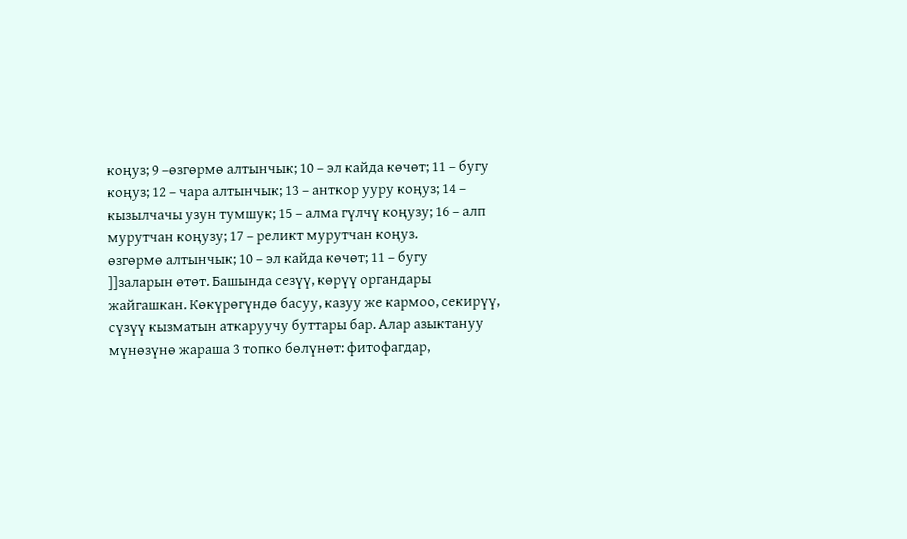коңуз; 9 –өзгөрмө алтынчык; 10 – эл кайда көчөт; 11 – бугу коңуз; 12 – чара алтынчык; 13 – анткор ууру коңуз; 14 – кызылчачы узун тумшук; 15 – алма гүлчү коңузу; 16 – алп мурутчан коңузу; 17 – реликт мурутчан коңуз.
өзгөрмө алтынчык; 10 – эл кайда көчөт; 11 – бугу
]]заларын өтөт. Башында сезүү, көрүү органдары жайгашкан. Көкүрөгүндө басуу, казуу же кармоо, секирүү, сүзүү кызматын аткаруучу буттары бар. Алар азыктануу мүнөзүнө жараша 3 топко бөлүнөт: фитофагдар,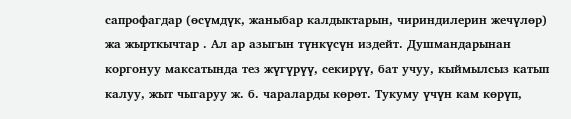сапрофагдар (өсүмдүк, жаныбар калдыктарын, чириндилерин жечүлөр) жа жырткычтар . Ал ар азыгын түнкүсүн издейт. Душмандарынан коргонуу максатында тез жүгүрүү, секирүү, бат учуу, кыймылсыз катып калуу, жыт чыгаруу ж. б. чараларды көрөт. Тукуму үчүн кам көрүп,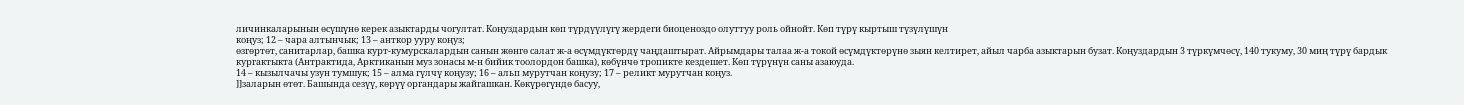личинкаларынын өсүшүнө керек азыктарды чогултат. Коңуздардын көп түрдүүлүгү жердеги биоценоздо олуттуу роль ойнойт. Көп түрү кыртыш түзүлүшүн
коңуз; 12 – чара алтынчык; 13 – анткор ууру коңуз;
өзгөртөт, санитарлар, башка курт-кумурскалардын санын жөнгө салат ж-а өсүмдүктөрдү чаңдаштырат. Айрымдары талаа ж-а токой өсүмдүктөрүнө зыян келтирет, айыл чарба азыктарын бузат. Коңуздардын 3 түркүмчөсү, 140 тукуму, 30 миң түрү бардык кургактыкта (Антрактида, Арктиканын муз зонасы м-н бийик тоолордон башка), көбүнчө тропикте кездешет. Көп түрүнүн саны азаюуда.
14 – кызылчачы узун тумшук; 15 – алма гүлчү коңузу; 16 – альп мурутчан коңузу; 17 – реликт мурутчан коңуз.
]]заларын өтөт. Башында сезүү, көрүү органдары жайгашкан. Көкүрөгүндө басуу,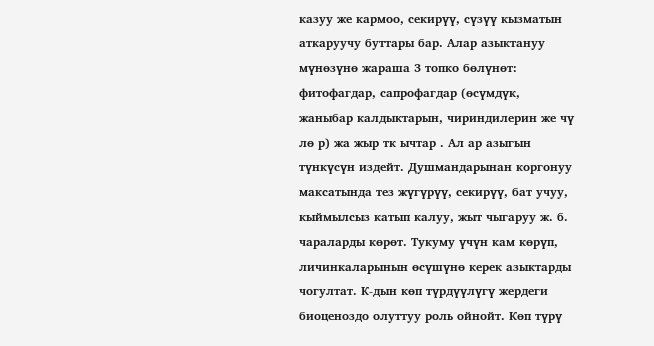казуу же кармоо, секирүү, сүзүү кызматын аткаруучу буттары бар. Алар азыктануу мүнөзүнө жараша 3 топко бөлүнөт: фитофагдар, сапрофагдар (өсүмдүк, жаныбар калдыктарын, чириндилерин же чү лө р) жа жыр тк ычтар . Ал ар азыгын түнкүсүн издейт. Душмандарынан коргонуу максатында тез жүгүрүү, секирүү, бат учуу, кыймылсыз катып калуу, жыт чыгаруу ж. б. чараларды көрөт. Тукуму үчүн кам көрүп, личинкаларынын өсүшүнө керек азыктарды чогултат. К-дын көп түрдүүлүгү жердеги биоценоздо олуттуу роль ойнойт. Көп түрү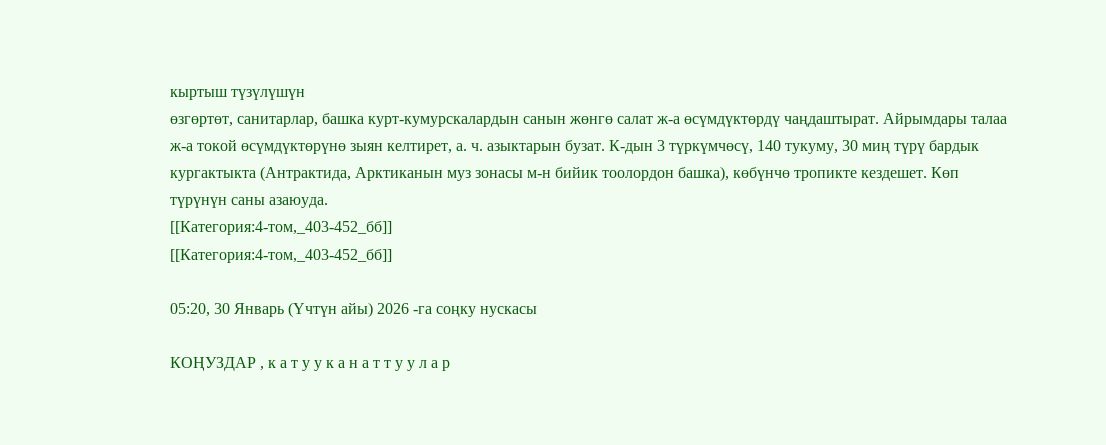кыртыш түзүлүшүн
өзгөртөт, санитарлар, башка курт-кумурскалардын санын жөнгө салат ж-а өсүмдүктөрдү чаңдаштырат. Айрымдары талаа ж-а токой өсүмдүктөрүнө зыян келтирет, а. ч. азыктарын бузат. К-дын 3 түркүмчөсү, 140 тукуму, 30 миң түрү бардык кургактыкта (Антрактида, Арктиканын муз зонасы м-н бийик тоолордон башка), көбүнчө тропикте кездешет. Көп түрүнүн саны азаюуда.
[[Категория:4-том,_403-452_бб]]
[[Категория:4-том,_403-452_бб]]

05:20, 30 Январь (Үчтүн айы) 2026 -га соңку нускасы

КОҢУЗДАР , к а т у у к а н а т т у у л а р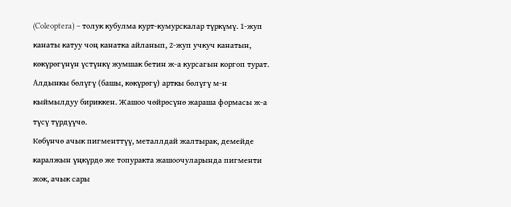(Coleoptera) – толук кубулма курт-кумурскалар түркүмү. 1-жуп канаты катуу чоң канатка айланып, 2-жуп учкуч канатын, көкүрөгүнүн үстүнкү жумшак бетин ж-а курсагын коргоп турат. Алдынкы бөлүгү (башы, көкүрөгү) арткы бөлүгү м-н кыймылдуу бириккен. Жашоо чөйрөсүнө жараша формасы ж-а түсү түрдүүчө.
Көбүнчө ачык пигменттүү, металлдай жалтырак, демейде каралжын үңкүрдө же топуракта жашоочуларында пигменти жок, ачык сары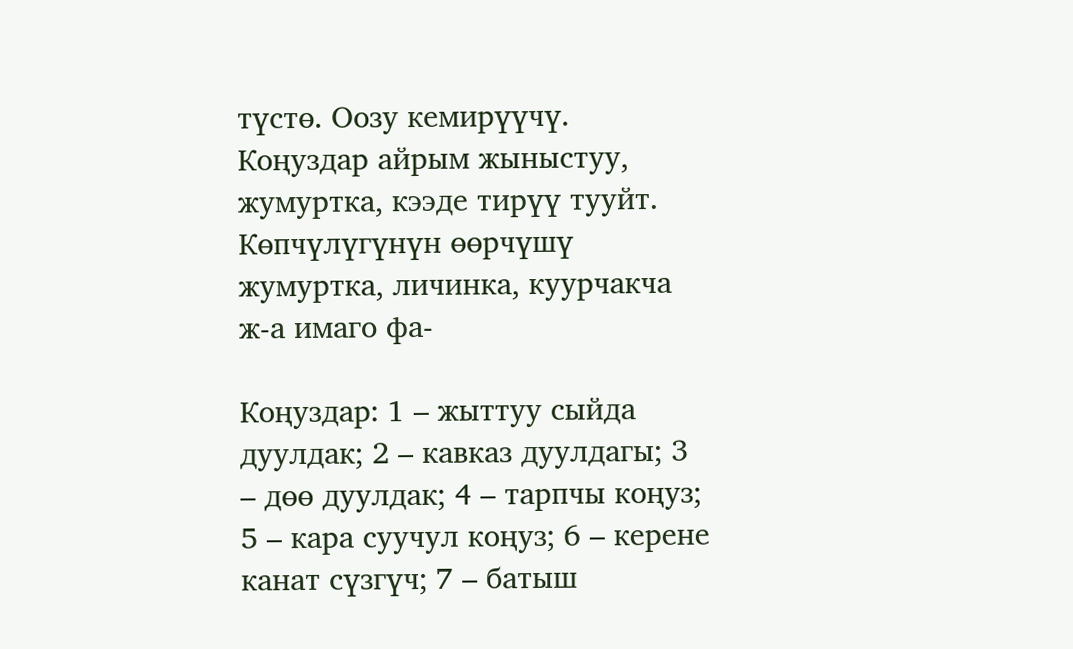түстө. Оозу кемирүүчү. Коңуздар айрым жыныстуу, жумуртка, кээде тирүү тууйт. Көпчүлүгүнүн өөрчүшү жумуртка, личинка, куурчакча ж-а имаго фа-

Коңуздар: 1 – жыттуу сыйда дуулдак; 2 – кавказ дуулдагы; 3 – дөө дуулдак; 4 – тарпчы коңуз; 5 – кара суучул коңуз; 6 – керене канат сүзгүч; 7 – батыш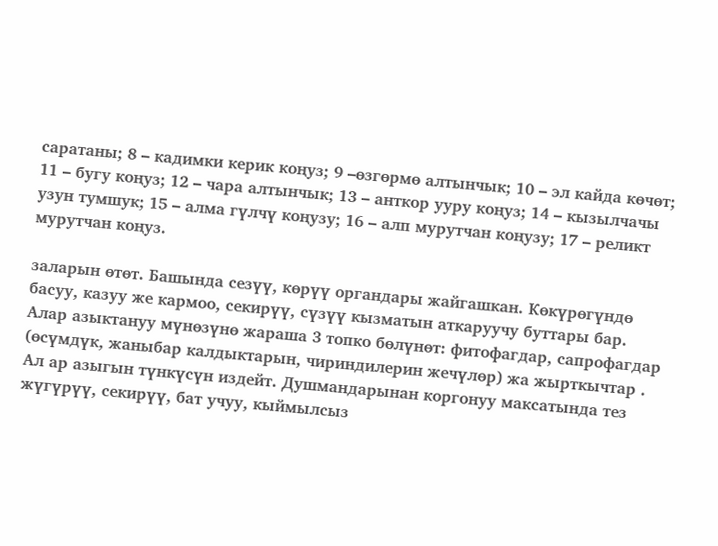саратаны; 8 – кадимки керик коңуз; 9 –өзгөрмө алтынчык; 10 – эл кайда көчөт; 11 – бугу коңуз; 12 – чара алтынчык; 13 – анткор ууру коңуз; 14 – кызылчачы узун тумшук; 15 – алма гүлчү коңузу; 16 – алп мурутчан коңузу; 17 – реликт мурутчан коңуз.

заларын өтөт. Башында сезүү, көрүү органдары жайгашкан. Көкүрөгүндө басуу, казуу же кармоо, секирүү, сүзүү кызматын аткаруучу буттары бар. Алар азыктануу мүнөзүнө жараша 3 топко бөлүнөт: фитофагдар, сапрофагдар (өсүмдүк, жаныбар калдыктарын, чириндилерин жечүлөр) жа жырткычтар . Ал ар азыгын түнкүсүн издейт. Душмандарынан коргонуу максатында тез жүгүрүү, секирүү, бат учуу, кыймылсыз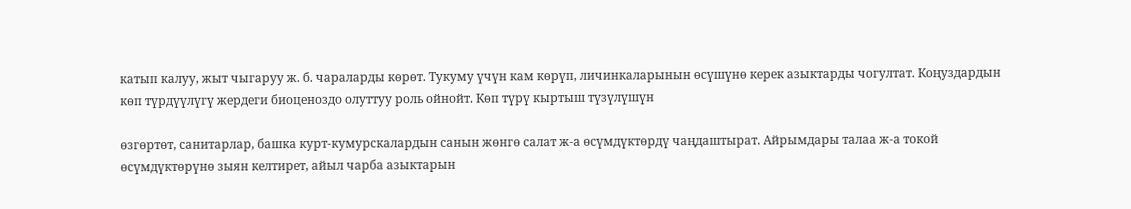катып калуу, жыт чыгаруу ж. б. чараларды көрөт. Тукуму үчүн кам көрүп, личинкаларынын өсүшүнө керек азыктарды чогултат. Коңуздардын көп түрдүүлүгү жердеги биоценоздо олуттуу роль ойнойт. Көп түрү кыртыш түзүлүшүн

өзгөртөт, санитарлар, башка курт-кумурскалардын санын жөнгө салат ж-а өсүмдүктөрдү чаңдаштырат. Айрымдары талаа ж-а токой өсүмдүктөрүнө зыян келтирет, айыл чарба азыктарын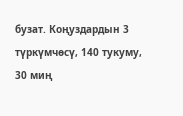бузат. Коңуздардын 3 түркүмчөсү, 140 тукуму, 30 миң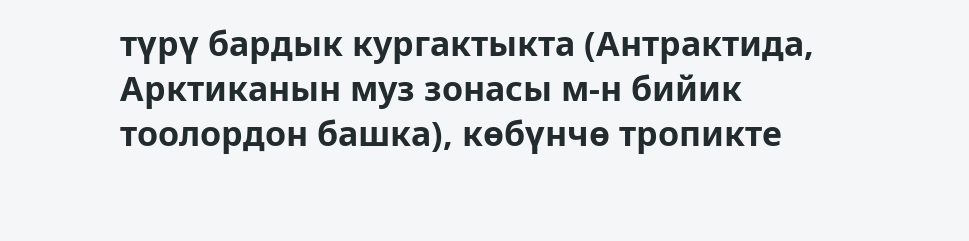түрү бардык кургактыкта (Антрактида, Арктиканын муз зонасы м-н бийик тоолордон башка), көбүнчө тропикте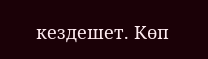кездешет. Көп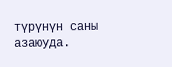түрүнүн саны азаюуда.